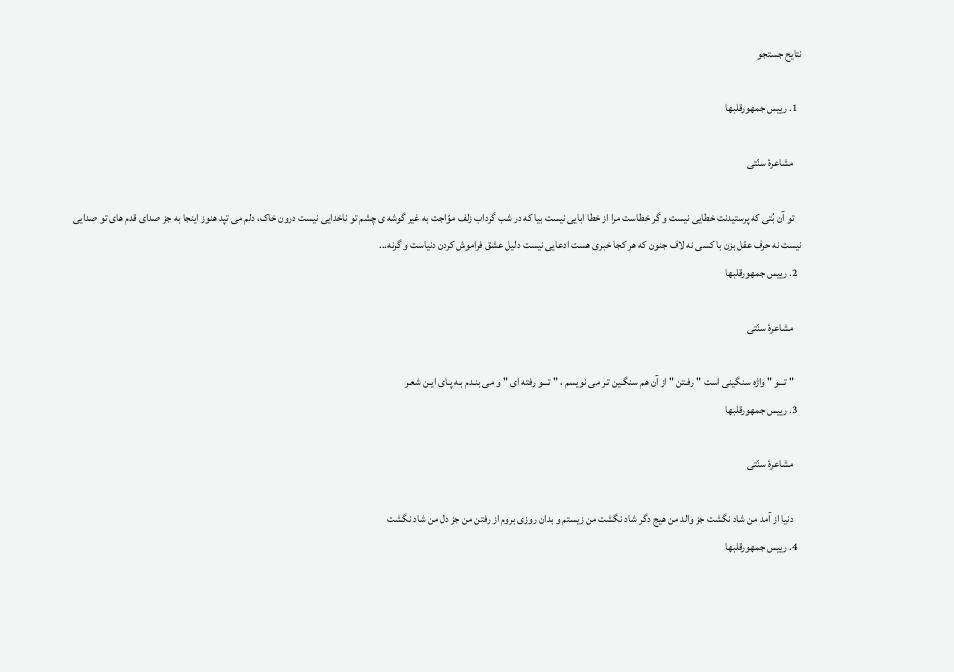نتایح جستجو

  1. رییس جمهورقلبها

    مشاعرۀ سنّتی

    تو آن بُتی که پرستیدنت خطایی نیست و گر خطاست مرا از خطا ابایی نیست بیا که در شب گرداب زلف موّاجت به غیر گوشه ی چشم تو ناخدایی نیست درون خاک، دلم می تپد هنوز اینجا به جز صدای قدم های تو صدایی نیست نه حرف عقل بزن با کسی نه لاف جنون که هر کجا خبری هست ادعایی نیست دلیل عشق فراموش کردن دنیاست و گرنه...
  2. رییس جمهورقلبها

    مشاعرۀ سنّتی

    " تـــو " واژه سنگینی است " رفـتن " از آن هم سنگـین تـر می نویسم ، " تـــو رفته ای " و می بنـدم بـه پـای ایـن شعـر
  3. رییس جمهورقلبها

    مشاعرۀ سنّتی

    دنیا از آمد من شاد نگشت جز والد من هیج دگر شاد نگشت من زیستم و بدان روزی بروم از رفتن من جز دل من شاد نگشت
  4. رییس جمهورقلبها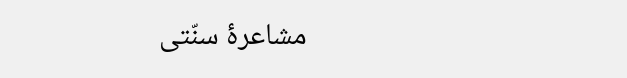مشاعرۀ سنّتی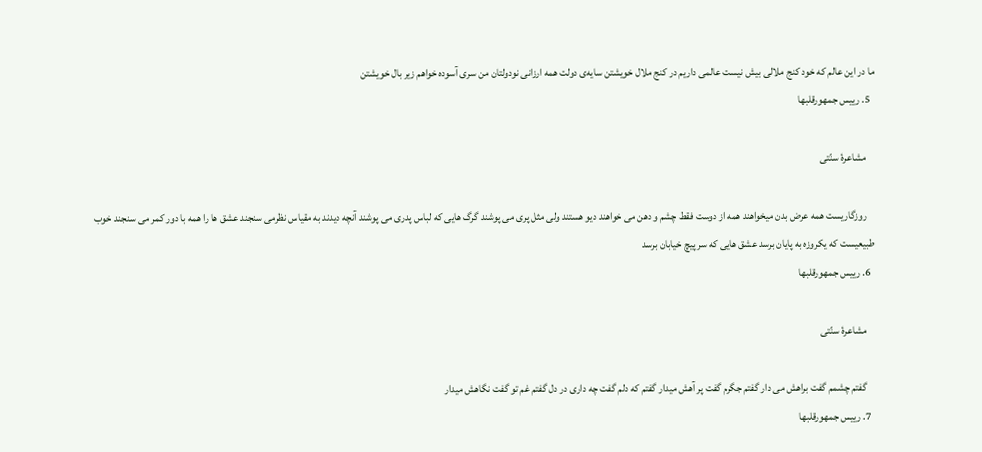ما در این عالم که خود کنج ملالی بیش نیست عالمی داریم در کنج ملال خویشتن سایه‌ی دولت همه ارزانی نودولتان من سری آسوده خواهم زیر بال خویشتن
  5. رییس جمهورقلبها

    مشاعرۀ سنّتی

    روزگاریست همه عرض بدن میخواهند همه از دوست فقط چشم و دهن می خواهند دیو هستند ولی مثل پری می پوشند گرگ هایی که لباس پدری می پوشند آنچه دیدند به مقیاس نظرمی سنجند عشق ها را همه با دور کمر می سنجند خوب طبیعیست که یکروزه به پایان برسد عشق هایی که سر پیچ خیابان برسد
  6. رییس جمهورقلبها

    مشاعرۀ سنّتی

    گفتم چشمم گفت براهش می دار گفتم جگرم گفت پر آهش میدار گفتم که دلم گفت چه داری در دل گفتم غم تو گفت نگاهش میدار
  7. رییس جمهورقلبها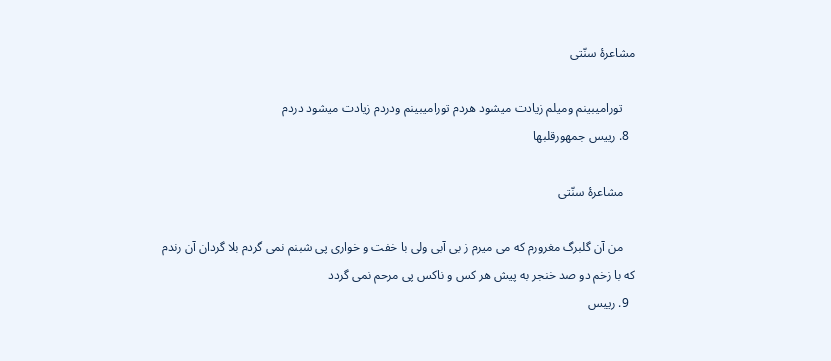مشاعرۀ سنّتی

    توراميبينم وميلم زيادت ميشود هردم توراميبينم ودردم زيادت ميشود دردم
  8. رییس جمهورقلبها

    مشاعرۀ سنّتی

    من آن گلبرگ مغرورم که می میرم ز بی آبی ولی با خفت و خواری پی شبنم نمی گردم بلا گردان آن رندم که با زخم دو صد خنجر به پیش هر کس و ناکس پی مرحم نمی گردد
  9. رییس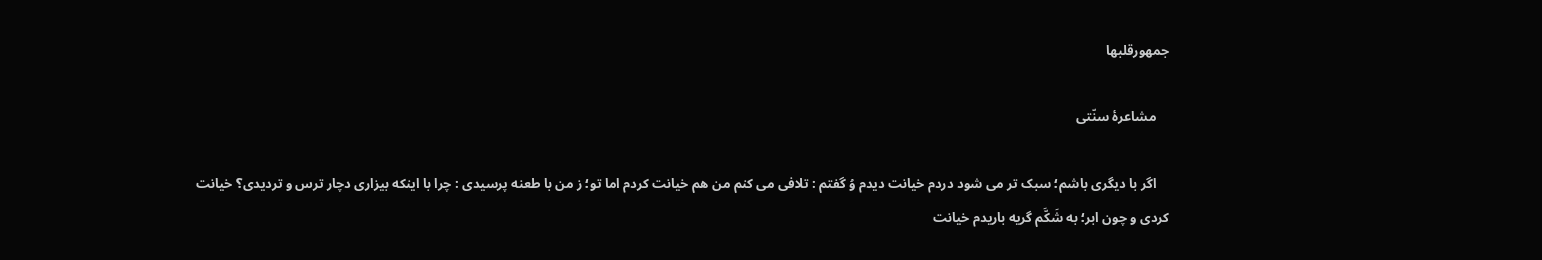جمهورقلبها

    مشاعرۀ سنّتی

    اگر با دیگری باشم؛ سبک تر می شود دردم خیانت دیدم وُ گفتم : تلافی می کنم من هم خیانت کردم اما تو؛ ز من با طعنه پرسیدی : چرا با اینکه بیزاری دچار ترس و تردیدی؟ خیانت کردی و چون ابر؛ به شَکَّم گریه باریدم خیانت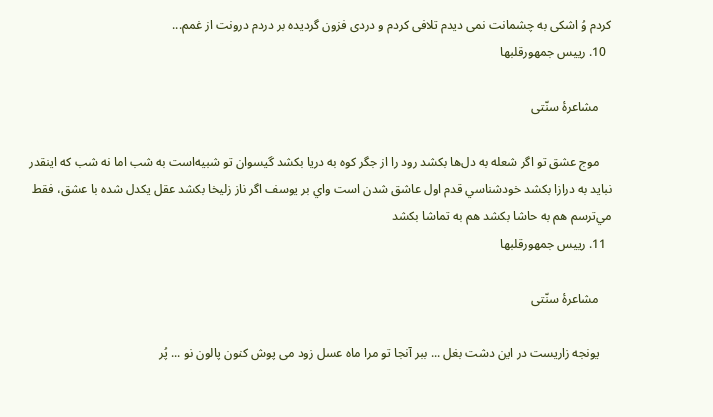کردم وُ اشکی به چشمانت نمی دیدم تلافی کردم و دردی فزون گردیده بر دردم درونت از غمم...
  10. رییس جمهورقلبها

    مشاعرۀ سنّتی

    موج عشق تو اگر شعله به دل‌ها بكشد رود را از جگر كوه به دريا بكشد گيسوان تو شبيه‌است به شب اما نه شب كه اينقدر نبايد به درازا بكشد خودشناسي قدم اول عاشق شدن است واي بر يوسف اگر ناز زليخا بكشد عقل يكدل شده با عشق، فقط مي‌ترسم هم به حاشا بكشد هم به تماشا بكشد
  11. رییس جمهورقلبها

    مشاعرۀ سنّتی

    یونجه زاریست در این دشت بغل ... ببر آنجا تو مرا ماه عسل زود می پوش کنون پالون نو ... پُر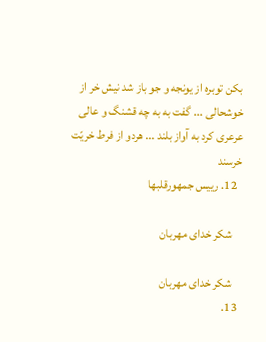بکن توبره از یونجه و جو باز شد نیش خر از خوشحالی ... گفت به به چه قشنگ و عالی عرعری کرد به آواز بلند ... هردو از فرط خریّت خرسند
  12. رییس جمهورقلبها

    شکر خدای مهربان

    شکر خدای مهربان
  13.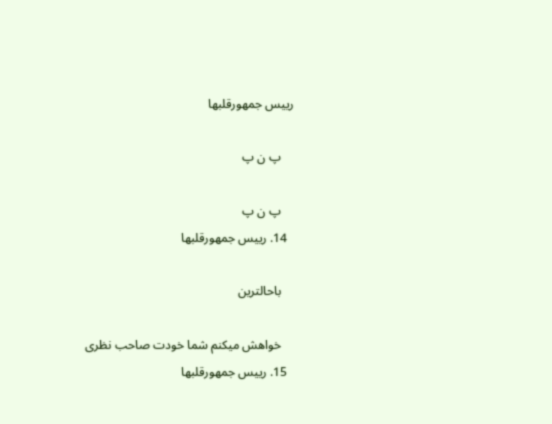رییس جمهورقلبها

    پ ن پ

    پ ن پ
  14. رییس جمهورقلبها

    باحالترین

    خواهش میکنم شما خودت صاحب نظری
  15. رییس جمهورقلبها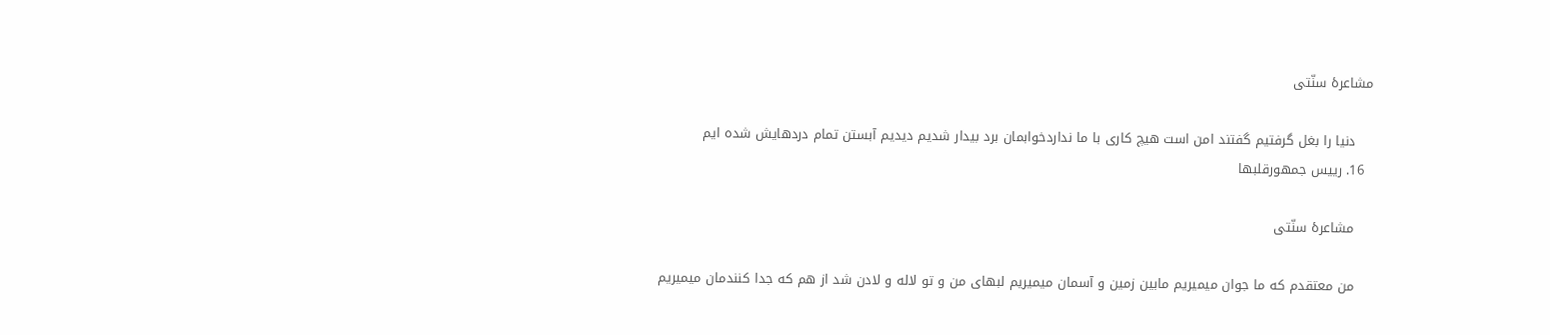مشاعرۀ سنّتی

    دنیا را بغل گرفتیم گفتند امن است هیچ کاری با ما نداردخوابمان برد بیدار شدیم دیدیم آبستن تمام دردهایش شده ایم
  16. رییس جمهورقلبها

    مشاعرۀ سنّتی

    من معتقدم که ما جوان میمیریم مابین زمین و آسمان میمیریم لبهای من و تو لاله و لادن شد از هم که جدا کنندمان میمیریم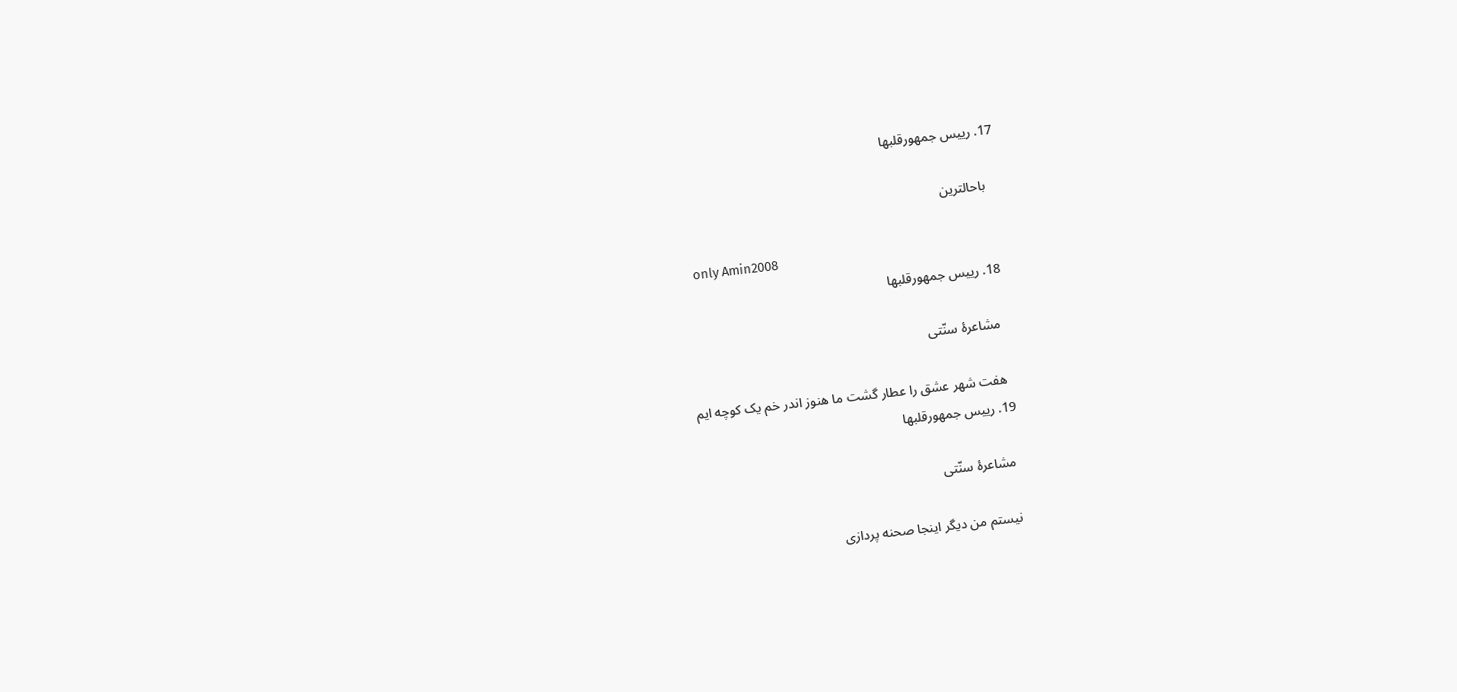17. رییس جمهورقلبها

    باحالترین

    only Amin2008
  18. رییس جمهورقلبها

    مشاعرۀ سنّتی

    هفت شهر عشق را عطار گشت ما هنوز اندر خم یک کوچه ایم
  19. رییس جمهورقلبها

    مشاعرۀ سنّتی

    نیستم من دیگر اینجا صحنه پردازی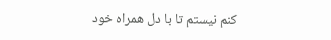کنم نیستم تا با دل همراه خود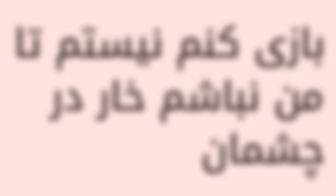بازی کنم نیستم تا من نباشم خار در چشمان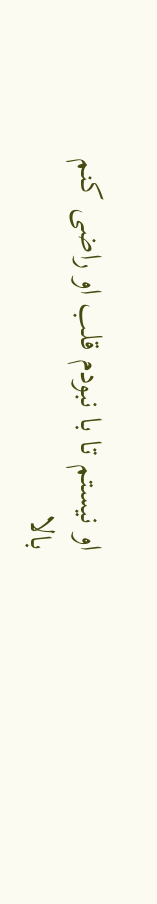او نیستم تا با نبودم قلب او راضی کنم
بالا